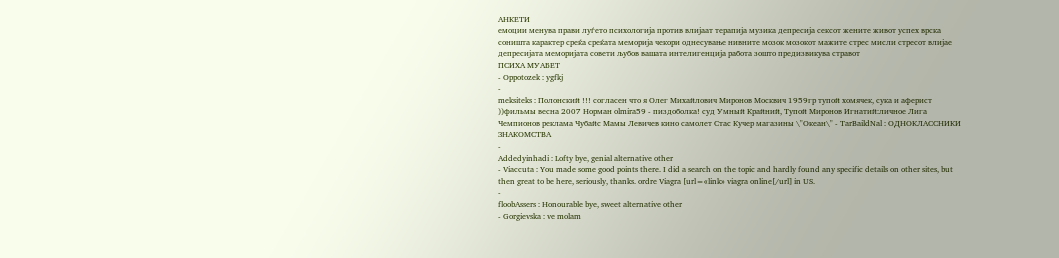АНКЕТИ
емоции менува прави луѓето психологија против влијаат терапија музика депресија сексот жените живот успех врска соништа карактер среќа среќата меморија чекори однесување нивните мозок мозокот мажите стрес мисли стресот влијае депресијата меморијата совети љубов вашата интелигенција работа зошто предизвикува стравот
ПСИХА МУАБЕТ
- Oppotozek : ygfkj
-
meksiteks : Полонский !!! согласен что я Олег Михайлович Миронов Москвич 1959гр тупой хомячек, сука и аферист
))фильмы весна 2007 Норман olmira59 - пиздоболка! суд Умный Крайний, Тупой Миронов Игнатий:личное Лига Чемпионов реклама Чубайс Мамы Левичев кино самолет Стас Кучер магазины \"Океан\" - TarBaildNal : ОДНОКЛАССНИКИ ЗНАКОМСТВА
-
Addedyinhadi : Lofty bye, genial alternative other
- Viaccuta : You made some good points there. I did a search on the topic and hardly found any specific details on other sites, but then great to be here, seriously, thanks. ordre Viagra [url=«link» viagra online[/url] in US.
-
floobAssers : Honourable bye, sweet alternative other
- Gorgievska : ve molam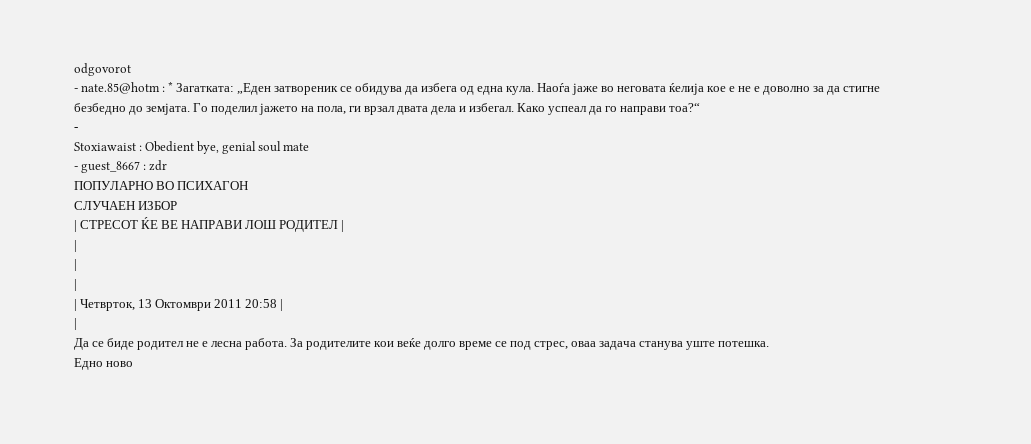odgovorot
- nate.85@hotm : * Загатката: „Еден затвореник се обидува да избега од една кула. Наоѓа јаже во неговата ќелија кое е не е доволно за да стигне безбедно до земјата. Го поделил јажето на пола, ги врзал двата дела и избегал. Како успеал да го направи тоа?“
-
Stoxiawaist : Obedient bye, genial soul mate
- guest_8667 : zdr
ПОПУЛАРНО ВО ПСИХАГОН
СЛУЧАЕН ИЗБОР
| СТРЕСОТ ЌЕ ВЕ НАПРАВИ ЛОШ РОДИТЕЛ |
|
|
|
| Четврток, 13 Октомври 2011 20:58 |
|
Да се биде родител не е лесна работа. За родителите кои веќе долго време се под стрес, оваа задача станува уште потешка.
Едно ново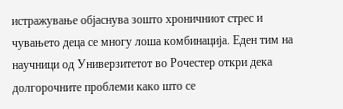истражување објаснува зошто хроничниот стрес и чувањето деца се многу лоша комбинација. Еден тим на научници од Универзитетот во Рочестер откри дека долгорочните проблеми како што се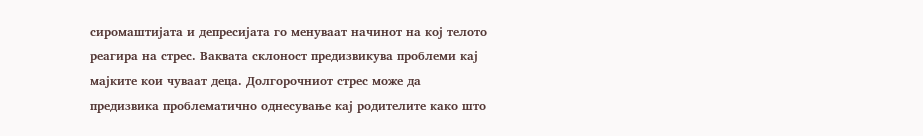сиромаштијата и депресијата го менуваат начинот на кој телото реагира на стрес. Ваквата склоност предизвикува проблеми кај мајките кои чуваат деца. Долгорочниот стрес може да предизвика проблематично однесување кај родителите како што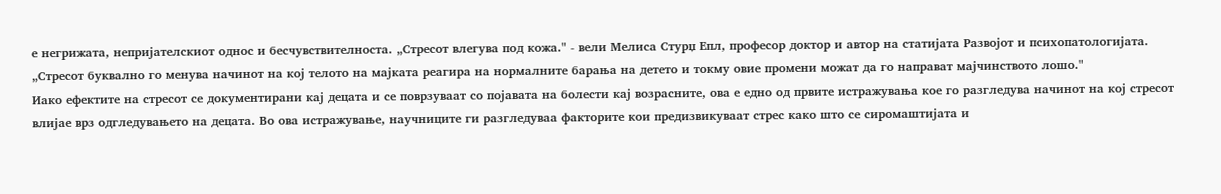е негрижата, непријателскиот однос и бесчувствителноста. „Стресот влегува под кожа." - вели Мелиса Стурџ Епл, професор доктор и автор на статијата Развојот и психопатологијата. „Стресот буквално го менува начинот на кој телото на мајката реагира на нормалните барања на детето и токму овие промени можат да го направат мајчинството лошо."
Иако ефектите на стресот се документирани кај децата и се поврзуваат со појавата на болести кај возрасните, ова е едно од првите истражувања кое го разгледува начинот на кој стресот влијае врз одгледувањето на децата. Во ова истражување, научниците ги разгледуваа факторите кои предизвикуваат стрес како што се сиромаштијата и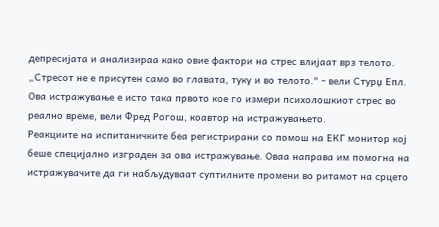депресијата и анализираа како овие фактори на стрес влијаат врз телото. „Стресот не е присутен само во главата, туку и во телото." - вели Стурџ Епл. Ова истражување е исто така првото кое го измери психолошкиот стрес во реално време, вели Фред Рогош, коавтор на истражувањето.
Реакциите на испитаничките беа регистрирани со помош на ЕКГ монитор кој беше специјално изграден за ова истражување. Оваа направа им помогна на истражувачите да ги набљудуваат суптилните промени во ритамот на срцето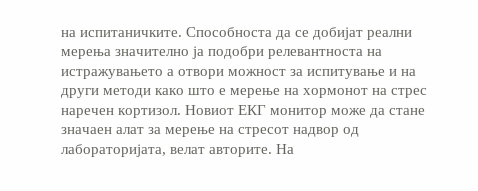на испитаничките. Способноста да се добијат реални мерења значително ја подобри релевантноста на истражувањето а отвори можност за испитување и на други методи како што е мерење на хормонот на стрес наречен кортизол. Новиот ЕКГ монитор може да стане значаен алат за мерење на стресот надвор од лабораторијата, велат авторите. На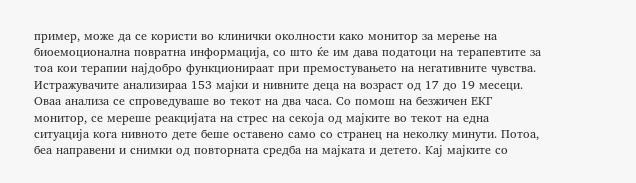пример, може да се користи во клинички околности како монитор за мерење на биоемоционална повратна информација, со што ќе им дава податоци на терапевтите за тоа кои терапии најдобро функционираат при премостувањето на негативните чувства.
Истражувачите анализираа 153 мајки и нивните деца на возраст од 17 до 19 месеци. Оваа анализа се спроведуваше во текот на два часа. Со помош на безжичен ЕКГ монитор, се мереше реакцијата на стрес на секоја од мајките во текот на една ситуација кога нивното дете беше оставено само со странец на неколку минути. Потоа, беа направени и снимки од повторната средба на мајката и детето. Кај мајките со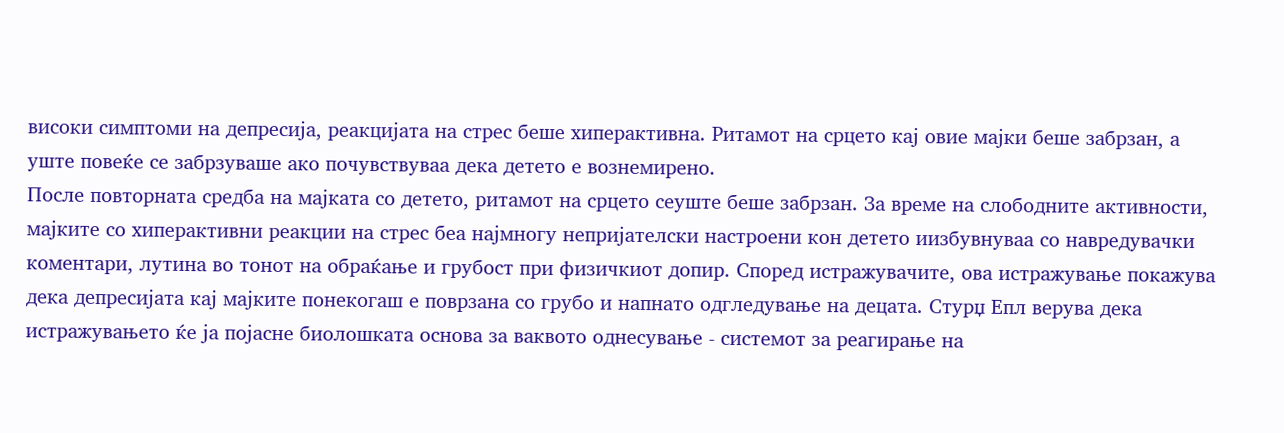високи симптоми на депресија, реакцијата на стрес беше хиперактивна. Ритамот на срцето кај овие мајки беше забрзан, а уште повеќе се забрзуваше ако почувствуваа дека детето е вознемирено.
После повторната средба на мајката со детето, ритамот на срцето сеуште беше забрзан. За време на слободните активности, мајките со хиперактивни реакции на стрес беа најмногу непријателски настроени кон детето иизбувнуваа со навредувачки коментари, лутина во тонот на обраќање и грубост при физичкиот допир. Според истражувачите, ова истражување покажува дека депресијата кај мајките понекогаш е поврзана со грубо и напнато одгледување на децата. Стурџ Епл верува дека истражувањето ќе ја појасне биолошката основа за ваквото однесување - системот за реагирање на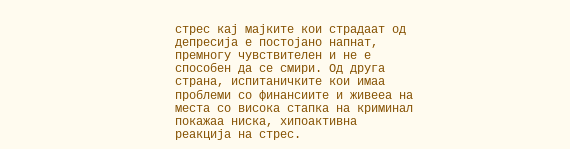стрес кај мајките кои страдаат од депресија е постојано напнат, премногу чувствителен и не е способен да се смири. Од друга страна, испитаничките кои имаа проблеми со финансиите и живееа на места со висока стапка на криминал покажаа ниска, хипоактивна реакција на стрес.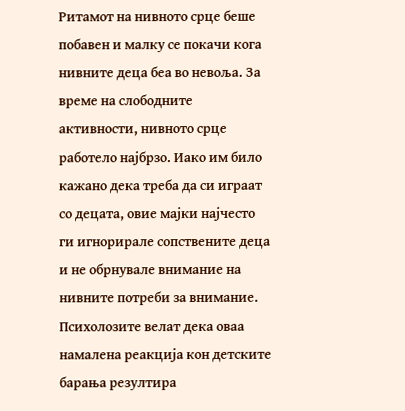Ритамот на нивното срце беше побавен и малку се покачи кога нивните деца беа во невоља. За време на слободните активности, нивното срце работело најбрзо. Иако им било кажано дека треба да си играат со децата, овие мајки најчесто ги игнорирале сопствените деца и не обрнувале внимание на нивните потреби за внимание. Психолозите велат дека оваа намалена реакција кон детските барања резултира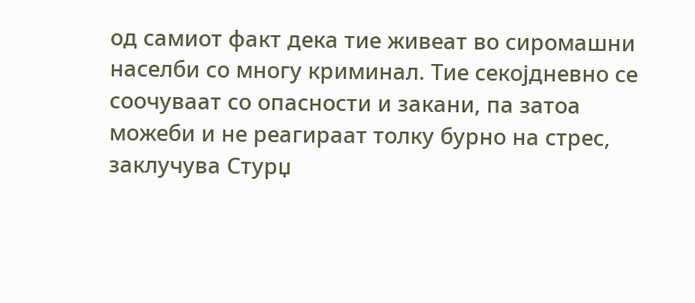од самиот факт дека тие живеат во сиромашни населби со многу криминал. Тие секојдневно се соочуваат со опасности и закани, па затоа можеби и не реагираат толку бурно на стрес, заклучува Стурџ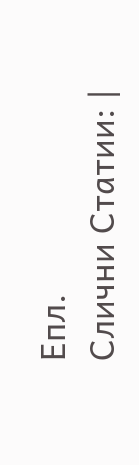Епл.
Слични Статии: |